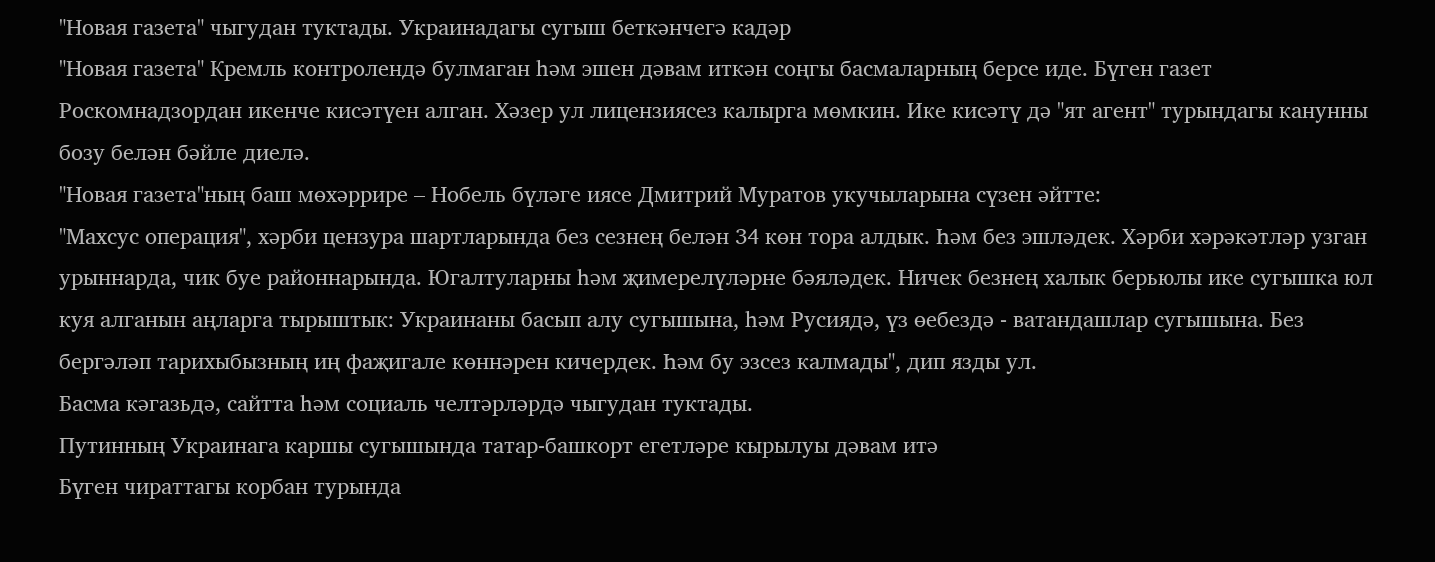"Новая газета" чыгудан туктады. Украинадагы сугыш беткәнчегә кадәр
"Новая газета" Кремль контролендә булмаган һәм эшен дәвам иткән соңгы басмаларның берсе иде. Бүген газет Роскомнадзордан икенче кисәтүен алган. Хәзер ул лицензиясез калырга мөмкин. Ике кисәтү дә "ят агент" турындагы канунны бозу белән бәйле диелә.
"Новая газета"ның баш мөхәррире – Нобель бүләге иясе Дмитрий Муратов укучыларына сүзен әйтте:
"Махсус операция", хәрби цензура шартларында без сезнең белән 34 көн тора алдык. Һәм без эшләдек. Хәрби хәрәкәтләр узган урыннарда, чик буе районнарында. Югалтуларны һәм җимерелүләрне бәяләдек. Ничек безнең халык берьюлы ике сугышка юл куя алганын аңларга тырыштык: Украинаны басып алу сугышына, һәм Русиядә, үз өебездә - ватандашлар сугышына. Без бергәләп тарихыбызның иң фаҗигале көннәрен кичердек. Һәм бу эзсез калмады", дип язды ул.
Басма кәгазьдә, сайтта һәм социаль челтәрләрдә чыгудан туктады.
Путинның Украинага каршы сугышында татар-башкорт егетләре кырылуы дәвам итә
Бүген чираттагы корбан турында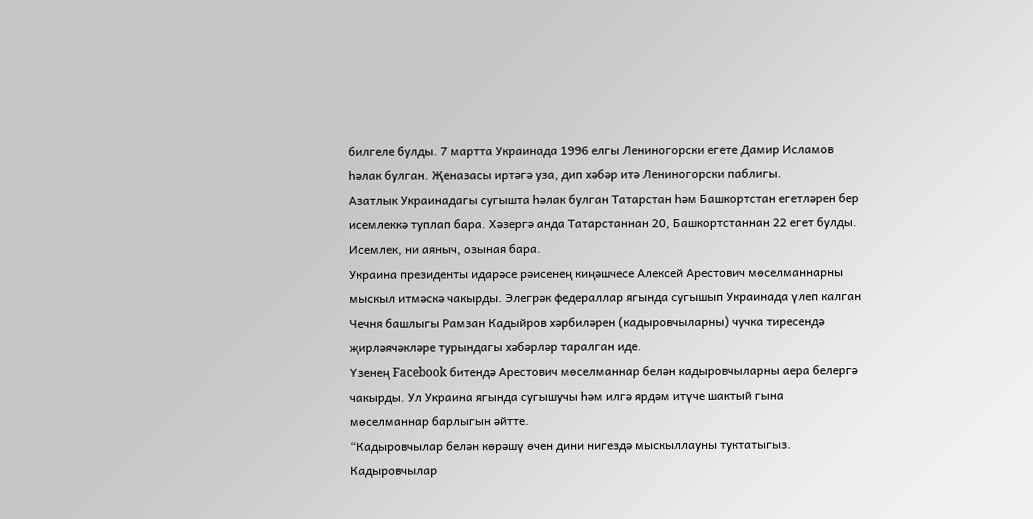билгеле булды. 7 мартта Украинада 1996 елгы Лениногорски егете Дамир Исламов һәлак булган. Җеназасы иртәгә уза, дип хәбәр итә Лениногорски паблигы.
Азатлык Украинадагы сугышта һәлак булган Татарстан һәм Башкортстан егетләрен бер исемлеккә туплап бара. Хәзергә анда Татарстаннан 20, Башкортстаннан 22 егет булды. Исемлек, ни аяныч, озыная бара.
Украина президенты идарәсе рәисенең киңәшчесе Алексей Арестович мөселманнарны мыскыл итмәскә чакырды. Элегрәк федераллар ягында сугышып Украинада үлеп калган Чечня башлыгы Рамзан Кадыйров хәрбиләрен (кадыровчыларны) чучка тиресендә җирләячәкләре турындагы хәбәрләр таралган иде.
Үзенең Facebook битендә Арестович мөселманнар белән кадыровчыларны аера белергә чакырды. Ул Украина ягында сугышучы һәм илгә ярдәм итүче шактый гына мөселманнар барлыгын әйтте.
“Кадыровчылар белән көрәшү өчен дини нигездә мыскыллауны туктатыгыз. Кадыровчылар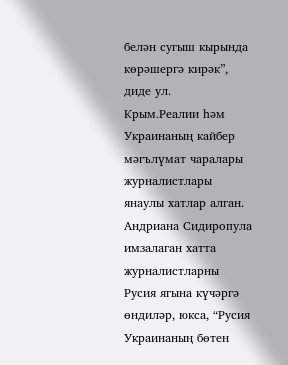белән сугыш кырында көрәшергә кирәк”, диде ул.
Крым.Реалии һәм Украинаның кайбер мәгълүмат чаралары журналистлары янаулы хатлар алган. Андриана Сидиропула имзалаган хатта журналистларны Русия ягына күчәргә өндиләр, юкса, “Русия Украинаның бөтен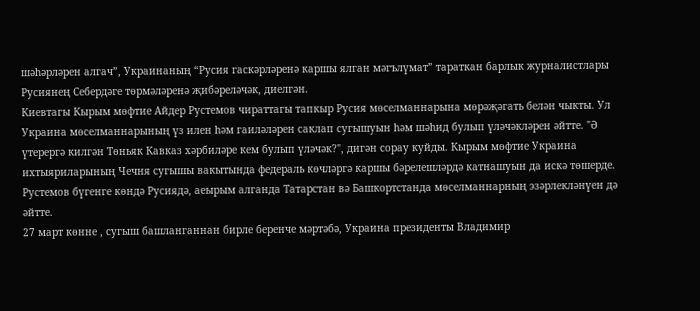шәһәрләрен алгач”, Украинаның “Русия гаскәрләренә каршы ялган мәгълүмат” тараткан барлык журналистлары Русиянең Себердәге төрмәләренә җибәреләчәк, диелгән.
Киевтагы Кырым мөфтие Айдер Рустемов чираттагы тапкыр Русия мөселманнарына мөрәҗәгать белән чыкты. Ул Украина мөселманнарының үз илен һәм гаиләләрен саклап сугышуын һәм шәһид булып үләчәкләрен әйтте. "Ә үтерергә килгән Төньяк Кавказ хәрбиләре кем булып үләчәк?", дигән сорау куйды. Кырым мөфтие Украина ихтыяриларының Чечня сугышы вакытында федераль көчләргә каршы бәрелешләрдә катнашуын да искә төшерде.
Рустемов бүгенге көндә Русиядә, аеырым алганда Татарстан вә Башкортстанда мөселманнарның эзәрлекләнүен дә әйтте.
27 март көнне , сугыш башланганнан бирле беренче мәртәбә, Украина президенты Владимир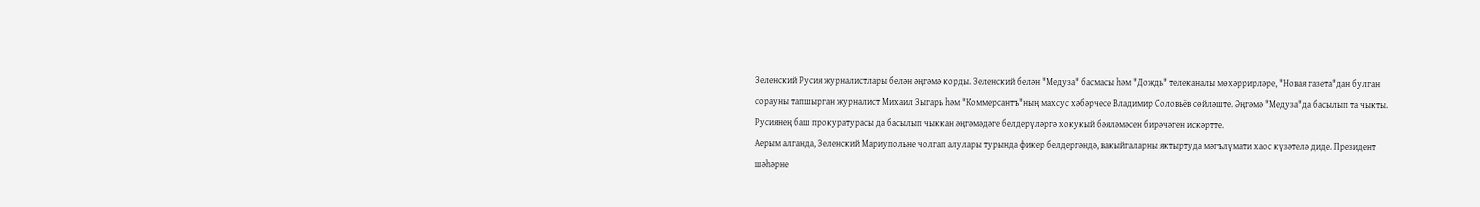Зеленский Русия журналистлары белән әңгәмә корды. Зеленский белән "Медуза" басмасы һәм "Дождь" телеканалы мөхәррирләре, "Новая газета"дан булган сорауны тапшырган журналист Михаил Зыгарь һәм "Коммерсантъ"ның махсус хәбәрчесе Владимир Соловьёв сөйләште. Әңгәмә "Медуза"да басылып та чыкты.
Русиянең баш прокуратурасы да басылып чыккан әңгәмәдәге белдерүләргә хокукый бәяләмәсен бирәчәген искәртте.
Аерым алганда, Зеленский Мариупольне чолгап алулары турында фикер белдергәндә, вакыйгаларны яктыртуда мәгълүмати хаос күзәтелә диде. Президент шәһәрне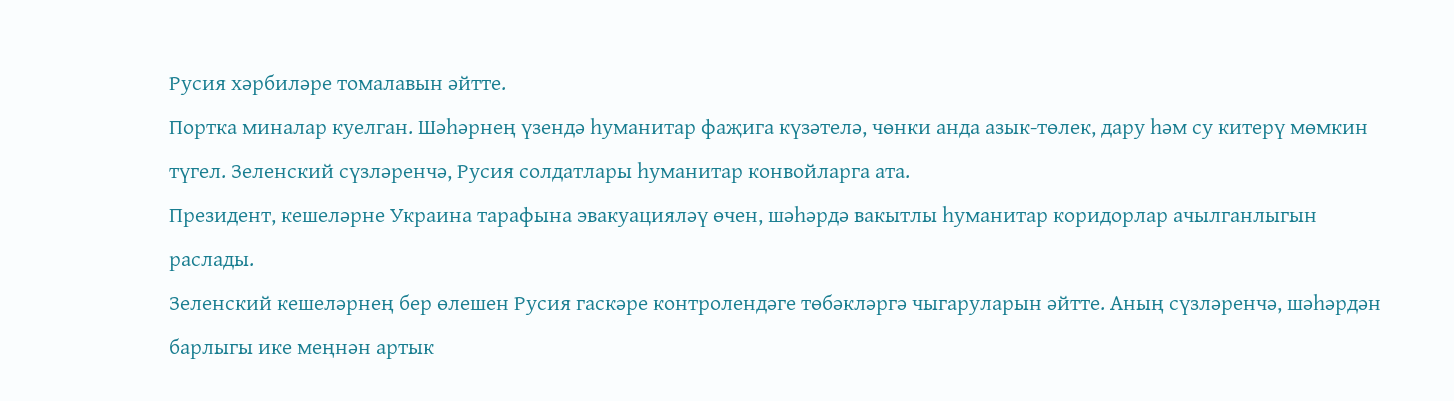Русия хәрбиләре томалавын әйтте.
Портка миналар куелган. Шәһәрнең үзендә һуманитар фаҗига күзәтелә, чөнки анда азык-төлек, дару һәм су китерү мөмкин түгел. Зеленский сүзләренчә, Русия солдатлары һуманитар конвойларга ата.
Президент, кешеләрне Украина тарафына эвакуацияләү өчен, шәһәрдә вакытлы һуманитар коридорлар ачылганлыгын раслады.
Зеленский кешеләрнең бер өлешен Русия гаскәре контролендәге төбәкләргә чыгаруларын әйтте. Аның сүзләренчә, шәһәрдән барлыгы ике меңнән артык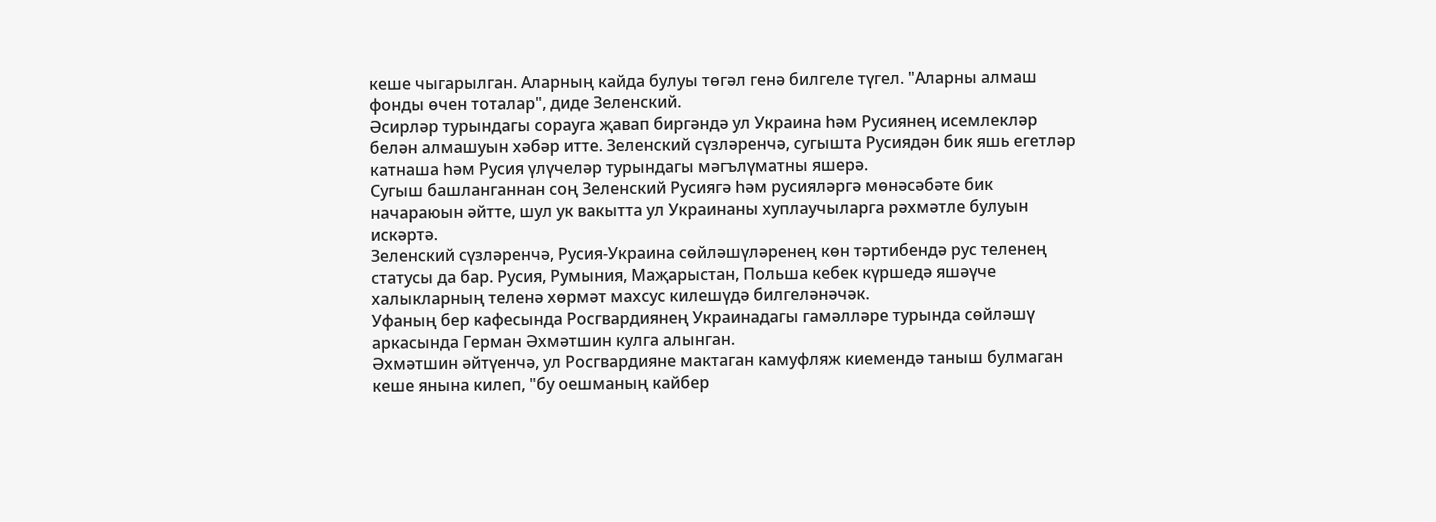кеше чыгарылган. Аларның кайда булуы төгәл генә билгеле түгел. "Аларны алмаш фонды өчен тоталар", диде Зеленский.
Әсирләр турындагы сорауга җавап биргәндә ул Украина һәм Русиянең исемлекләр белән алмашуын хәбәр итте. Зеленский сүзләренчә, сугышта Русиядән бик яшь егетләр катнаша һәм Русия үлүчеләр турындагы мәгълүматны яшерә.
Сугыш башланганнан соң Зеленский Русиягә һәм русияләргә мөнәсәбәте бик начараюын әйтте, шул ук вакытта ул Украинаны хуплаучыларга рәхмәтле булуын искәртә.
Зеленский сүзләренчә, Русия-Украина сөйләшүләренең көн тәртибендә рус теленең статусы да бар. Русия, Румыния, Маҗарыстан, Польша кебек күршедә яшәүче халыкларның теленә хөрмәт махсус килешүдә билгеләнәчәк.
Уфаның бер кафесында Росгвардиянең Украинадагы гамәлләре турында сөйләшү аркасында Герман Әхмәтшин кулга алынган.
Әхмәтшин әйтүенчә, ул Росгвардияне мактаган камуфляж киемендә таныш булмаган кеше янына килеп, "бу оешманың кайбер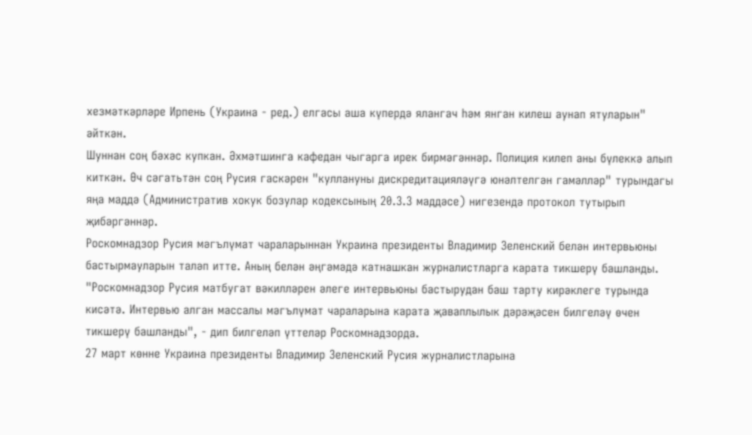хезмәткәрләре Ирпень (Украина - ред.) елгасы аша күпердә ялангач һәм янган килеш аунап ятуларын" әйткән.
Шуннан соң бәхәс купкан. Әхмәтшинга кафедан чыгарга ирек бирмәгәннәр. Полиция килеп аны бүлеккә алып киткән. Өч сәгатьтән соң Русия гаскәрен "куллануны дискредитацияләүгә юнәлтелгән гамәлләр" турындагы яңа маддә (Административ хокук бозулар кодексының 20.3.3 маддәсе) нигезендә протокол тутырып җибәргәннәр.
Роскомнадзор Русия мәгълүмат чараларыннан Украина президенты Владимир Зеленский белән интервьюны бастырмауларын таләп итте. Аның белән әңгәмәдә катнашкан журналистларга карата тикшерү башланды. "Роскомнадзор Русия матбугат вәкилләрен әлеге интервьюны бастырудан баш тарту кирәклеге турында кисәтә. Интервью алган массалы мәгълүмат чараларына карата җаваплылык дәрәҗәсен билгеләү өчен тикшерү башланды", - дип билгеләп үттеләр Роскомнадзорда.
27 март көнне Украина президенты Владимир Зеленский Русия журналистларына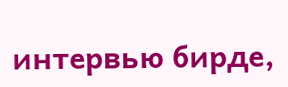интервью бирде,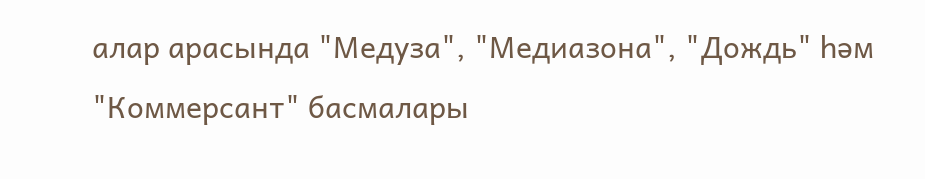алар арасында "Медуза", "Медиазона", "Дождь" һәм "Коммерсант" басмалары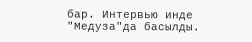бар. Интервью инде "Медуза"да басылды.